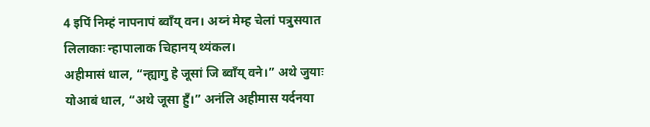4 इपिं निम्हं नापनापं ब्वाँय् वन। अय्नं मेम्ह चेलां पत्रुसयात लिलाकाः न्हापालाक चिहानय् थ्यंकल।
अहीमासं धाल, “न्ह्यागु हे जूसां जि ब्वाँय् वने।” अथे जुयाः योआबं धाल, “अथे जूसा हुँ।” अनंलि अहीमास यर्दनया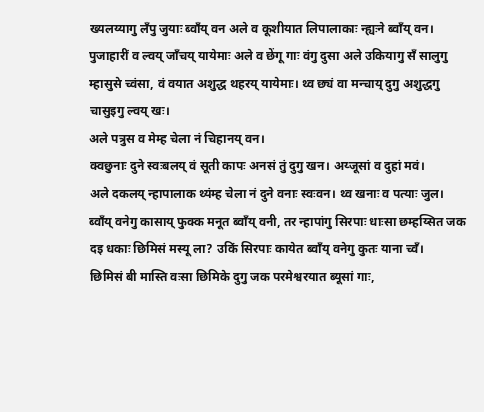ख्यलय्यागु लँपु जुयाः ब्वाँय् वन अले व कूशीयात लिपालाकाः न्ह्यःने ब्वाँय् वन।
पुजाहारीं व ल्वय् जाँचय् यायेमाः अले व छेंगू गाः वंगु दुसा अले उकियागु सँ सालुगु म्हासुसे च्वंसा, वं वयात अशुद्ध थहरय् यायेमाः। थ्व छ्यं वा मन्चाय् दुगु अशुद्धगु चासुइगु ल्वय् खः।
अले पत्रुस व मेम्ह चेला नं चिहानय् वन।
क्वछुनाः दुने स्वःबलय् वं सूती कापः अनसं तुं दुगु खन। अय्जूसां व दुहां मवं।
अले दकलय् न्हापालाक थ्यंम्ह चेला नं दुने वनाः स्वःवन। थ्व खनाः व पत्याः जुल।
ब्वाँय् वनेगु कासाय् फुक्क मनूत ब्वाँय् वनी, तर न्हापांगु सिरपाः धाःसा छम्हय्सित जक दइ धकाः छिमिसं मस्यू ला? उकिं सिरपाः कायेत ब्वाँय् वनेगु कुतः याना च्वँ।
छिमिसं बी मास्ति वःसा छिमिके दुगु जक परमेश्वरयात ब्यूसां गाः,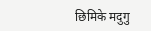छिमिके मदुगु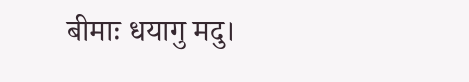बीमाः धयागु मदु।